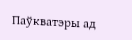Паўкватэры ад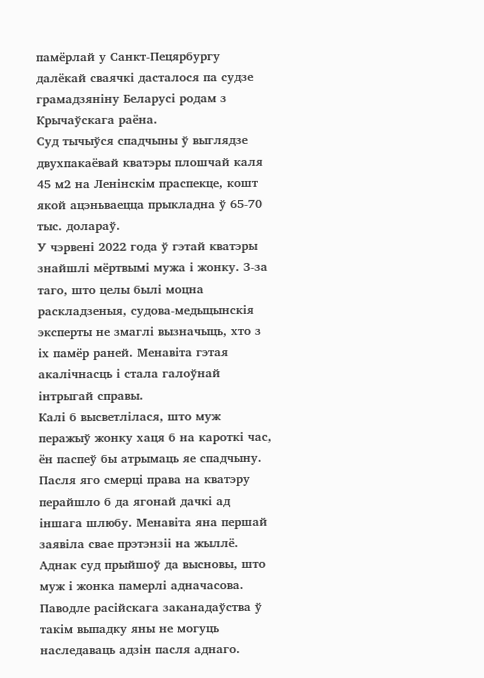памёрлай у Санкт-Пецярбургу далёкай сваячкі дасталося па судзе грамадзяніну Беларусі родам з Крычаўскага раёна.
Суд тычыўся спадчыны ў выглядзе двухпакаёвай кватэры плошчай каля 45 м2 на Ленінскім праспекце, кошт якой ацэньваецца прыкладна ў 65-70 тыс. долараў.
У чэрвені 2022 года ў гэтай кватэры знайшлі мёртвымі мужа і жонку. З-за таго, што целы былі моцна раскладзеныя, судова-медыцынскія эксперты не змаглі вызначыць, хто з іх памёр раней. Менавіта гэтая акалічнасць і стала галоўнай інтрыгай справы.
Калі б высветлілася, што муж перажыў жонку хаця б на кароткі час, ён паспеў бы атрымаць яе спадчыну. Пасля яго смерці права на кватэру перайшло б да ягонай дачкі ад іншага шлюбу. Менавіта яна першай заявіла свае прэтэнзіі на жыллё.
Аднак суд прыйшоў да высновы, што муж і жонка памерлі адначасова. Паводле расійскага заканадаўства ў такім выпадку яны не могуць наследаваць адзін пасля аднаго.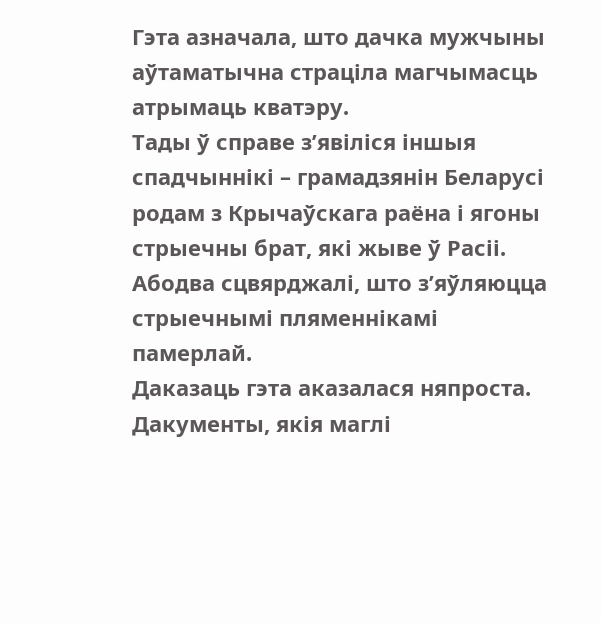Гэта азначала, што дачка мужчыны аўтаматычна страціла магчымасць атрымаць кватэру.
Тады ў справе з’явіліся іншыя спадчыннікі – грамадзянін Беларусі родам з Крычаўскага раёна і ягоны стрыечны брат, які жыве ў Расіі. Абодва сцвярджалі, што з’яўляюцца стрыечнымі пляменнікамі памерлай.
Даказаць гэта аказалася няпроста. Дакументы, якія маглі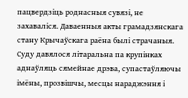пацвердзіць роднасныя сувязі, не захаваліся. Даваенныя акты грамадзянскага стану Крычаўскага раёна былі страчаныя. Суду давялося літаральна па крупінках аднаўляць сямейнае дрэва, супастаўляючы імёны, прозвішчы, месцы нараджэння і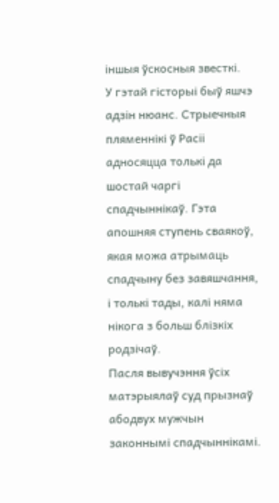іншыя ўскосныя звесткі.
У гэтай гісторыі быў яшчэ адзін нюанс. Стрыечныя пляменнікі ў Расіі адносяцца толькі да шостай чаргі спадчыннікаў. Гэта апошняя ступень сваякоў, якая можа атрымаць спадчыну без завяшчання, і толькі тады, калі няма нікога з больш блізкіх родзічаў.
Пасля вывучэння ўсіх матэрыялаў суд прызнаў абодвух мужчын законнымі спадчыннікамі.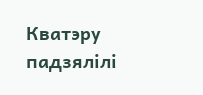Кватэру падзялілі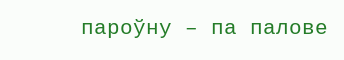пароўну – па палове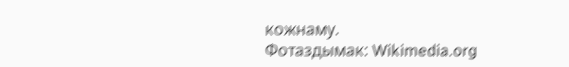кожнаму.
Фотаздымак: Wikimedia.org